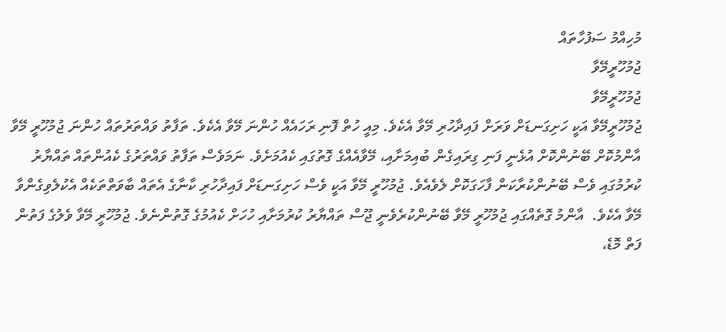މުހިއްމު ސަފުހާތައް
ޖުމުހޫރީމޭވާ
ޖުމުހޫރީމޭވާ
ޖުމުހޫރީމޭވާ އަކީ ހަށިގަނޑަށް ވަރަށް ފައިދާހުރި މޭވާ އެކެވެ. މިއީ ހުތް ފޮނި ރަހައެއް ހުންނަ މޭވާ އެކެވެ. ތަފާތު ވައްތަރުތައް ހުންނަ ޖުމުހޫރީ މޭވާ އާންމުކޮށް ބޭނުންކޮށް އުޅެނީ ފަނި ގިރައިގެން ބުއިމަށާއި، މޭވާއެއްގެ ގޮތުގައި ކެއުމަށެވެ. ނަމަވެސް ތަފާތު ވައްތަރުގެ ކެއުންތައް ތައްޔާރު ކުރުމުގައި ވެސް ބޭނުންކުރާކަން ފާހަގަކޮށް ލެވެއެވެ. ޖުމުހޫރީ މޭވާ އަކީ ވެސް ހަށިގަނޑަށް ފައިދާހުރި ކާނާގެ އެތައް ބާވަތްތަކެއް އެކުލެވިގެންވާ މޭވާ އެކެވެ.  އާންމު ގޮތެއްގައި ޖުމުހޫރީ މޭވާ ބޭނުންކުރެވެނީ ޖޫސް ތައްޔާރު ކުރުމަށާއި ހުހަށް ކެއުމުގެ ގޮތުންނެވެ. ޖުމުހޫރީ މޭވާ ވެލުގެ ފަތުން ފަތް މޮޑެ،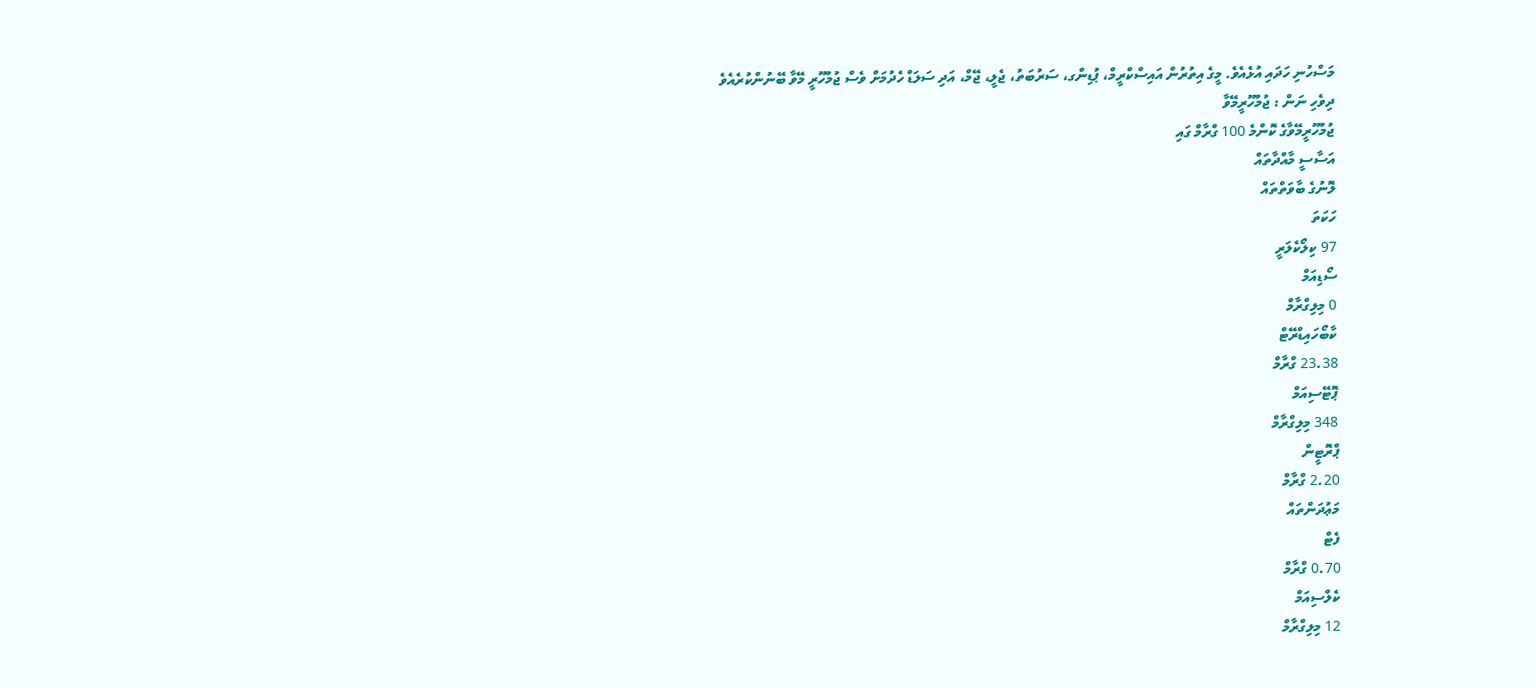މަސްހުނި ހަދައި އުޅެއެވެ. މީގެ އިތުރުން އައިސްކްރީމް، ޕުޑިންގ، ސަރުބަތު، ޖެލީ، ޖޭމް، އަދި ސަލަޑް ހެދުމަށް ވެސް ޖުމުހޫރީ މޭވާ ބޭނުންކުރެއެވެ
ދިވެހި ނަން : ޖުމުހޫރީމޭވާ
ޖުމުހޫރީމޭވާގެ ކޮންމެ 100 ގްރާމް ގައި
އަސާސީ މާއްދާތައް
ލޮނުގެ ބާވަތްތައް
ހަކަތަ
97 ކިލޯކެލަރީ
ސޯޑިއަމް
0 މިލިގްރާމް
ކާބޯހައިޑްރޭޓް
23.38 ގްރާމް
ޕޮޓޭސިއަމް
348 މިލިގްރާމް
ޕްރޮޓީން
2.20 ގްރާމް
މަޢުދަންތައް
ފެޓް
0.70 ގްރާމް
ކެލްސިއަމް
12 މިލިގްރާމް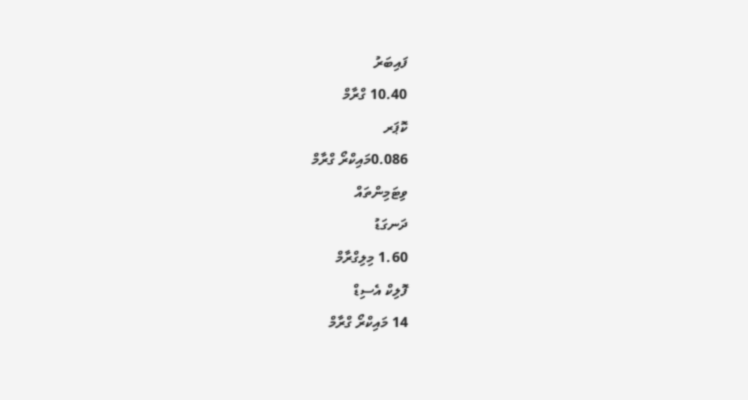ފައިބަރު
10.40 ގްރާމް
ކޮޕަރ
0.086މައިކްރޯ ގްރާމް
ވިޓަމިންތައް
ދަނގަޑު
1.60 މިލިގްރާމް
ފޮލިކް އެސިޑް
14 މައިކްރޯ ގްރާމް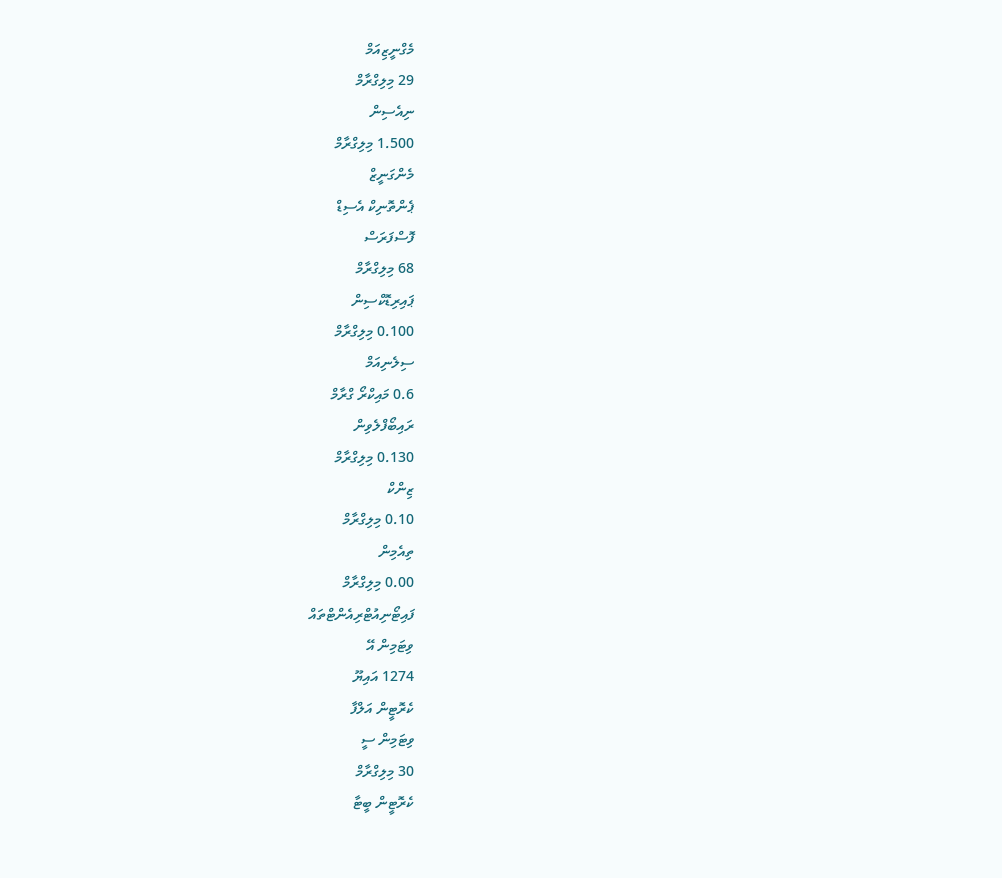މެގްނީޒިއަމް
29 މިލިގްރާމް
ނިއެސިން
1.500 މިލިގްރާމް
މެންގަނީޒް
ޕެންތޮނިކް އެސިޑް
ފޮސްފަރަސް
68 މިލިގްރާމް
ޕައިރިޑޮކްސިން
0.100 މިލިގްރާމް
ސިލެނިއަމް
0.6 މައިކްރޯ ގްރާމް
ރައިބޯފްލެވިން
0.130 މިލިގްރާމް
ޒިންކް
0.10 މިލިގްރާމް
ތިއެމިން
0.00 މިލިގްރާމް
ފައިޓޯނިއުޓްރިއެންޓްތައް
ވިޓަމިން އޭ
1274 އައިޔޫ
ކެރޮޓީން އަލްފާ
ވިޓަމިން ސީ
30 މިލިގްރާމް
ކެރޮޓީން ބީޓާ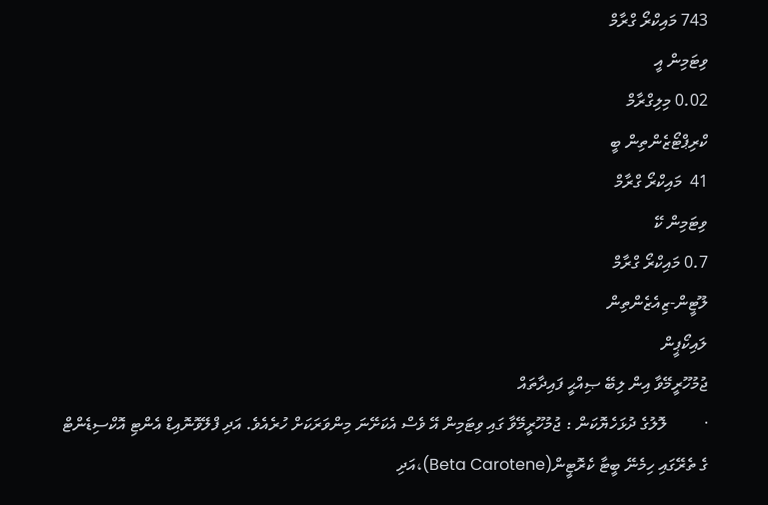743 މައިކްރޯ ގްރާމް
ވިޓަމިން އީ
0.02 މިލިގްރާމް
ކްރިޕްޓޯޒެންތިން ބީ
41  މައިކްރޯ ގްރާމް
ވިޓަމިން ކޭ
0.7 މައިކްރޯ ގްރާމް
ލޫޓީން-ޒިއެޒެންތިން
ލައިކޯޕީން
ޖުމުހޫރީމޭވާ އިން ލިބޭ ޞިއްޙީ ފައިދާތައް
·         ލޮލުގެ ދުޅަހެޔޮކަން : ޖުމުހޫރީމޭވާ ގައި ވިޓަމިން އޭ ވެސް އެކަށޭނަ މިންވަރަކަށް ހުރެއެވެ. އަދި ފްލޭވޮނޮއިޑް އެންޓި އޮކްސިޑެންޓް ގެ ތެރޭގައި ހިމެނޭ ބީޓާ ކެރޮޓީން(Beta Carotene)،އަދި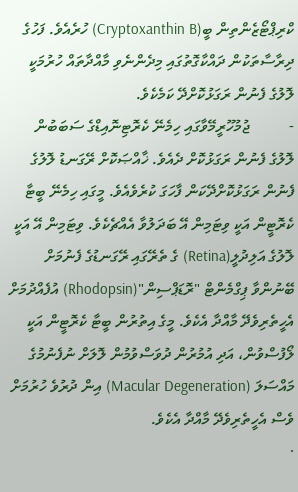ކްރިޕްޓޯޒެންތިން ބީ(Cryptoxanthin B) ހުރެއެވެ. ފަހުގެ ދިރާސާތަކުން ދައްކާގޮތުގައި މިދެންނެވި މާއްދާތައް ހުރުމަކީ ލޮލުގެ ފެނުން ރަގަޅުކޮށްދޭ ކަމެކެވެ.
-          ޖުމުހޫރީމޭވާގައި ހިމެނޭ ކެރޮޓިނޮއިޑްގެ ސަބަބުން ލޮލުގެ ފެނުން ރަގަޅުކޮށް ދެއެވެ. ޚާއްޞަކޮށް ރޭގަނޑު ލޮލުގެ ފެނުން ރަގަޅުކޮށްދޭކަން ފާހަގަ ކުރެވެއެވެ. މީގައި ހިމެނޭ ބީޓާ ކެރޮޓީން އަކީ ވިޓަމިން އޭ ބަދަލުވާ އެއްޗެކެވެ. ވިޓަމިން އޭ އަކީ ލޮލުގެ އަލިދުލީ(Retina) ގެ ތެރޭގައި ރޭގަނޑުގެ ފެނުމަށް ބޭނުންވާ ޕިގްމެންޓް "ރޮޑަޕްސިން"(Rhodopsin) އުފެއްދުމަށް އެހީތެރިވެދޭ މާއްދާ އެކެވެ. މީގެ އިތުރުން ބީޓާ ކެރޮޓީން އަކީ ލޯފުސްވުން، އަދި އުމުރުން ދުވަސްވުމުން ލޮލަށް ނުފެނުމުގެ މައްސަލަ (Macular Degeneration) އިން ދުރުވެ ހުރުމަށް ވެސް އެހީތެރިވެދޭ މާއްދާ އެކެވެ.
·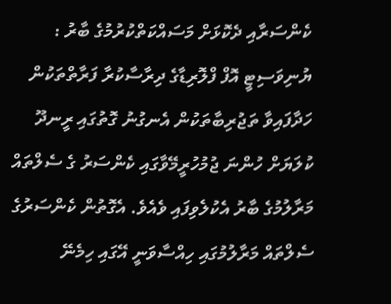ކެންސަރާއި ދެކޮޅަށް މަސައްކަތްކުރުމުގެ ބާރު : ޔުނިވަސިޓީ އޮފް ފްލޮރިޑާގެ ދިރާސާކުރާ ފަރާތްތަކުން ހަދާފައިވާ ތަޖުރިބާތަކުން އެނގުނު ގޮތުގައި ރީނދޫ ކުލަޔަށް ހުންނަ ޖުމުހުރީމޭވާގައި ކެންސަރު ގެ ސެލްތައް މަރާލުމުގެ ބާރު އެކުލެވިފައި ވެއެވެ. އެގޮތުން ކެންސަރުގެ ސެލްތައް މަރާލުމުގައި ހިއްސާވަނީ އޭގައި ހިމެނޭ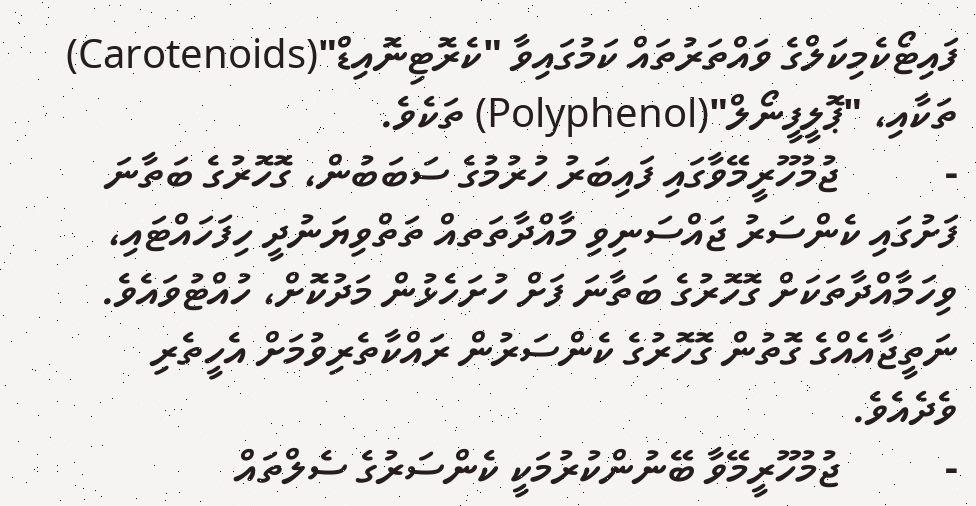ފައިޓޯކެމިކަލްގެ ވައްތަރުތައް ކަމުގައިވާ "ކެރޮޓިނޮއިޑް"(Carotenoids) ތަކާއި، "ޕޮލީފީނޯލް"(Polyphenol) ތަކެވެ.
-          ޖުމުހޫރީމޭވާގައި ފައިބަރު ހުރުމުގެ ސަބަބުން، ގޮހޮރުގެ ބަތާނަ ފަށުގައި ކެންސަރު ޖައްސަނިވި މާއްދާތަތއް ތަތްވިޔަނުދީ ހިފަހައްޓައި، ވިހަމާއްދާތަކަށް ގޮހޮރުގެ ބަތާނަ ފަށް ހުށަހެޅުން މަދުކޮށް، ހުއްޓުވައެވެ. ނަތީޖާއެއްގެ ގޮތުން ގޮހޮރުގެ ކެންސަރުން ރައްކާތެރިވުމަށް އެހީތެރި ވެދެއެވެ.
-          ޖުމުހޫރީމޭވާ ބޭނުންކުރުމަކީ ކެންސަރުގެ ސެލްތައް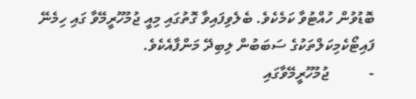ބޮޑުވުން ހުއްޓުވާ ކަމެކެވެ. ބެލެވިފައިވާ ގޮތުގައި މިއީ ޖުމުހޫރީމޭވާ ގައި ހިމެނޭ ފައިޓޯކެމިކަލްތަކުގެ ސަބަބުން ލިބިދޭ މަންފާއެކެވެ.
-          ޖުމުހޫރީމޭވާގައި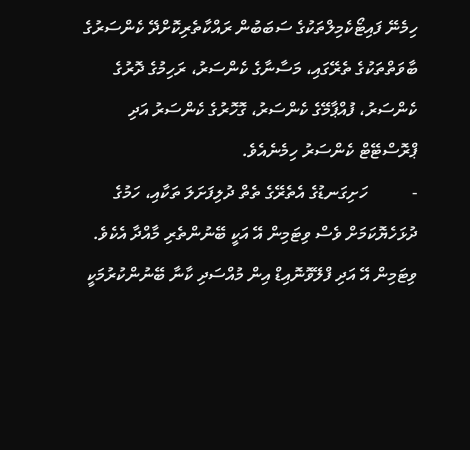ހިމެނޭ ފައިޓޯކެމިލްތަކުގެ ސަބަބުން ރައްކާތެރިކޮށްދޭ ކެންސަރުގެ ބާވަތްތަކުގެ ތެރޭގައި، މަސާނާގެ ކެންސަރު، ރަހިމުގެ ދޮރުގެ ކެންސަރު، ފުއްޕާމޭގެ ކެންސަރު، ގޮހޮރުގެ ކެންސަރު އަދި ޕްރޮސްޓޭޓް ކެންސަރު ހިމެނެއެވެ.
-          ހަށިގަނޑުގެ އެތެރޭގެ ތެތް ދުލިފަށަލަ ތަކާއި، ހަމުގެ ދުޅަހެޔޮކަމަށް ވެސް ވިޓަމިން އޭ އަކީ ބޭނުންތެރި މާއްދާ އެކެވެ. ވިޓަމިން އޭ އަދި ފްލޭވޮނޮއިޑް އިން މުއްސަދި ކާނާ ބޭނުންކުރުމަކީ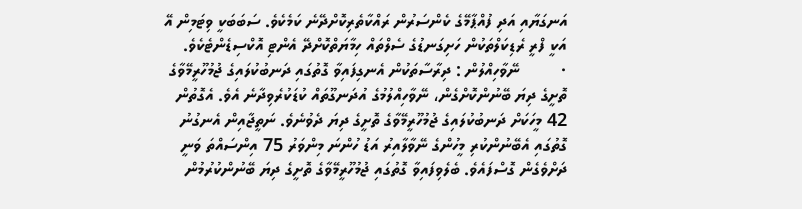އަނގަޔާއި އަދި ފުއްޕާމޭގެ ކެންސަރުން ރައްކާތެރިކޮށްދޭނެ ކަމެކެވެ. ސަބަބަކީ ވިޓަމިން އޭ  އަކީ ފްރީ ރެޑިކަލްތަކުން ހަށިގަނޑުގެ ސެލްތައް ހިމާޔަތްކޮށްދޭ އެންޓި އޮކްސިޑެންޓެކެވެ.
·         ނޭވާހިއްލުން : ދިރާސާތަކުން އެނގިފައިވާ ގޮތުގައި ދަނބުކުލައިގެ ޖުމުހޫރީމޭވާގެ ތޮށީގެ ދިޔަ ބޭނުންކޮށްގެން، ނޭވާހިއްލުމުގެ އުދަނގޫތައް ކުޑަކުރެވިދާނެ އެވެ. އެގޮތުން 42 މީހަކަށް ދަނބުކުލައިގެ ޖުމުހޫރީމޭވާގެ ތޮށީގެ ދިޔަ ދެވުނެވެ. ނަތީޖާއިން އެނގުނު ގޮތުގައި އެބޭނުންކުރި މީހުންގެ ނޭވާލާއިރު އަޑު ހުންނަ މިންވަރު 75 އިންސައްތަ ވަނީ ދަށްވެގެން ގޮސްފައެވެ. ބެލެވިފައިވާ ގޮތުގައި ޖުމުހޫރީމޭވާގެ ތޮށީގެ ދިޔަ ބޭނުންކުރުމުން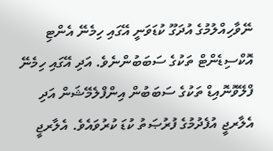ނޭވާހިއްލުމުގެ އުދަގޫ ކުޑަވަނީ އޭގައި ހިމެނޭ އެންޓި އޮކްސިޑެންޓް ތަކުގެ ސަބަބުންނެވެ. އަދި އޭގައި ހިމެނޭ ފްލޭވޮނޮއިޑް ތަކުގެ ސަބަބުން އިންފްލެމޭޝަން އަދި އެލާރޖީ އުފެދުމުގެ ފުރުޞަތު ކުޑަ ކުރުވައެވެ. އެލާރޖީ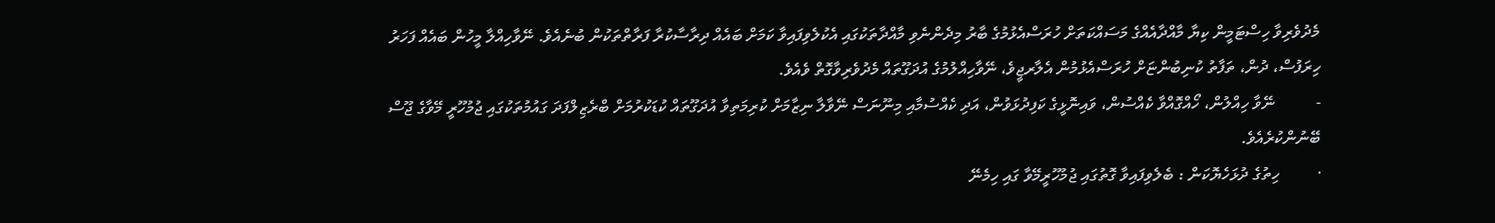މެދުވެރިވާ ހިސްޓަމީން ކިޔާ މާއްދާއެއްގެ މަސައްކަތަށް ހުރަސްއެޅުމުގެ ބާރު މިދެންނެވި މާއްދާތަކުގައި އެކުލެވިފައިވާ ކަމަށް ބައެއް ދިރާސާކުރާ ފަރާތްތަކުން ބުނެއެވެ. ނޭވާހިއްލާ މީހުން ބައެއް ފަހަރު ހިރަފުސް، ދުން، ތަފާތު ކުނިބުންޏަށް ހުރަސްއެޅުމުން އެލާރޖީވެ، ނޭވާހިއްލުމުގެ އުދަގޫތައް މެދުވެރިވާގޮތް ވެއެވެ.
-          ނޭވާ ހިއްލުން، ހޯއްގޮއްވާ ކެއްސުން، ވައިނޮޅީގެ ކަފިދުޅަވުން، އަދި ކެއްސުމާއި މިނޫނަސް ނޭވާލާ ނިޒާމަށް ކުރިމަތިވާ އުދަގޫތައް ކުޑަކުރުމަށް ބްރެޒިލްފަދަ ގައުމުތަކުގައި ޖުމުހޫރީ މޭވާގެ ޖޫސް ބޭނުންކުރެއެވެ.
·         ހިތުގެ ދުޅަހެޔޮކަން : ބެލެވިފައިވާ ގޮތުގައި ޖުމުހޫރީމޭވާ ގައި ހިމެނޭ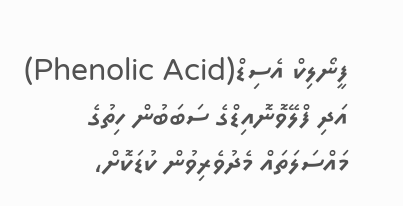ފީނޯލިކް އެސިޑް(Phenolic Acid) އަދި ފްލޭވޮނޮއިޑްގެ ސަބަބުން ހިތުގެ މައްސަލަތައް މެދުވެރިވުން ކުޑަކޮށް،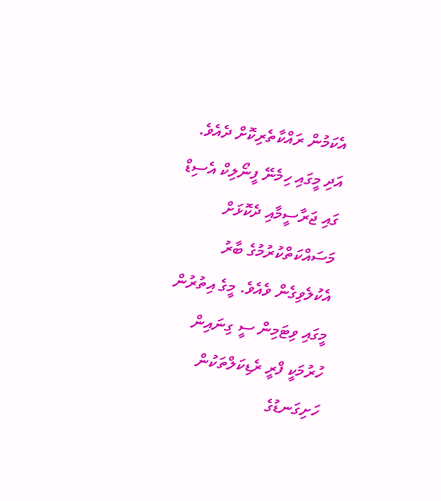އެކަމުން ރައްކާތެރިކޮށް ދެއެވެ. އަދި މީގައި ހިމެނޭ ފީނޯލިކް އެސިޑް ގައި ޖަރާސީމާއި ދެކޮޅަށް މަސައްކަތްކުރުމުގެ ބާރު އެކުލެވިގެން ވެއެވެ. މީގެ އިތުރުން މީގައި ވިޓަމިން ސީ ގިނައިން ހުރުމަކީ ފްރީ ރެޑިކަލްތަކުން ހަށިގަނޑުގެ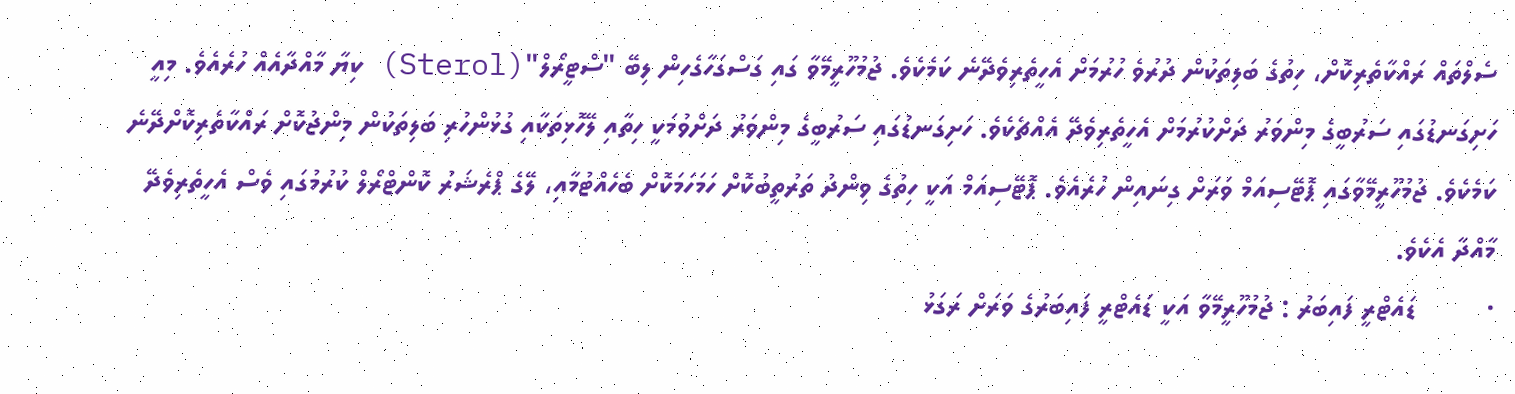ސެލްތައް ރައްކާތެރިކޮށް، ހިތުގެ ބަލިތަކުން ދުރުވެ ހުރުމަށް އެހީތެރިވެދޭނެ ކަމެކެވެ. ޖުމުހޫރީމޭވާ ގައި ގަސްގަހާގެހިން ލިބޭ "ސްޓީރޯލް"(Sterol) ކިޔާ މާއްދާއެއް ހުރެއެވެ. މިއީ ހަށިގަނޑުގައި ސަރުބީގެ މިންވަރު ދަށްކުރުމަށް އެހީތެރިވެދޭ އެއްޗެކެވެ. ހަށިގަނޑުގައި ސަރުބީގެ މިންވަރު ދަށްވުމަކީ ހިތާއި ލޭހޮޅިތަކާއި ގުޅުންހުރި ބަލިތަކުން މިންޖުކޮށް ރައްކާތެރިކޮށްދޭނެ ކަމެކެވެ. ޖުމުހޫރީމޭވާގައި ޕޮޓޭސިއަމް ވަރަށް ގިނައިން ހުރެއެވެ. ޕޮޓޭސިއަމް އަކީ ހިތުގެ ވިންދު ތަރުތީބުކޮށް ހަމަހަމަކޮށް ބެހެއްޓުމާއި، ލޭގެ ޕްރެޝަރު ކޮންޓްރޯލް ކުރުމުގައި ވެސް އެހީތެރިވެދޭ މާއްދާ އެކެވެ.
·         ޑައެޓްރީ ފައިބަރު : ޖުމުހޫރީމޭވާ އަކީ ޑައެޓްރީ ފައިބަރުގެ ވަރަށް ރަގަޅު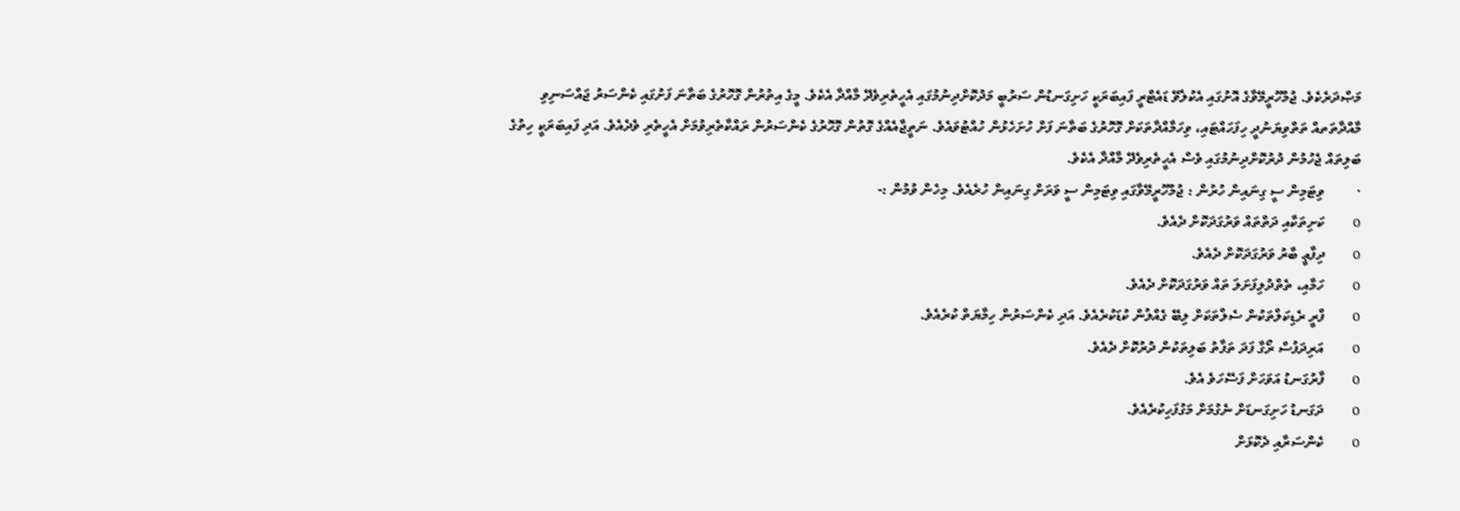މަޞްދަރެކެވެ. ޖުމުހޫރީމޭވާގެ އޮށުގައި އެކުލެވޭ ޑައެޓްރީ ފައިބަރަކީ ހަށިގަނޑުން ސަރުބީ މަދުކޮށްދިނުމުގައި އެހީތެރިވެދޭ މާއްދާ އެކެވެ. މީގެ އިތުރުން ގޮހޮރުގެ ބަތާނަ ފަށުގައި ކެންސަރު ޖައްސަނިވި މާއްދާތަތއް ތަތްވިޔަނުދީ ހިފަހައްޓައި، ވިހަމާއްދާތަކަށް ގޮހޮރުގެ ބަތާނަ ފަށް ހުށަހެޅުން ހުއްޓުވައެވެ. ނަތީޖާއެއްގެ ގޮތުން ގޮހޮރުގެ ކެންސަރުން ރައްކާތެރިވުމަށް އެހީތެރި ވެދެއެވެ. އަދި ފައިބަރަކީ ހިތުގެ ބަލިތައް ޖެހުމުން ދުރުކޮށްދިނުމުގައި ވެސް އެހީތެރިވެދޭ މާއްދާ އެކެވެ.
·         ވިޓަމިން ސީ ގިނައިން ހުރުން : ޖުމުހޫރީމޭވާގައި ވިޓަމިން ސީ ވަރަށް ގިނައިން ހުރެއެވެ. މިހެން ވުމުން :-
o       ކަށިތަކާއި ދަތްތައް ވަރުގަދަކޮށް ދެއެވެ.
o       ދިފާޢީ ބާރު ވަރުގަދަކޮށް ދެއެވެ.
o       ހަމާއި، ތެތްދުލިފަށަލަ ތައް ވަރުގަދަކޮށް ދެއެވެ.
o       ފްރީ ރެޑިކަލްތަކުން ސެލްތަކަށް ލިބޭ ގެއްލުން ކުޑަކުރެއެވެ. އަދި ކެންސަރުން ހިމާޔަތް ކުރެއެވެ.
o       އަރިދަފުސް ރޯގާ ފަދަ ތަފާތު ބަލިތަކުން ދުރުކޮށް ދެއެވެ.
o       ފާރުގަނޑު އަވަހަށް ފަސޭހަވެ އެވެ.
o       ދަގަނޑު ހަށިގަނޑަށް ނެގުމަށް މަގުފަހިކުރެއެވެ.
o       ކެންސަރާއި ދެކޮޅަށް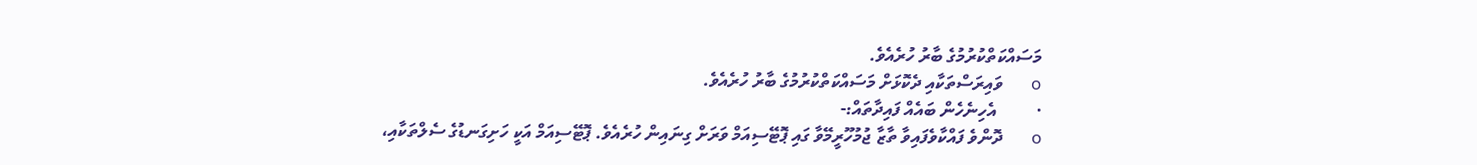މަސައްކަތްކުރުމުގެ ބާރު ހުރެއެވެ.
o       ވައިރަސްތަކާއި ދެކޮޅަށް މަސައްކަތްކުރުމުގެ ބާރު ހުރެއެވެ.
·         އެހިނެހެން ބައެއް ފައިދާތައް:-
o       ދޮންވެ ފައްކާވެފައިވާ ތާޒާ ޖުމުހޫރީމޭވާ ގައި ޕޮޓޭސިއަމް ވަރަށް ގިނައިން ހުރެއެވެ. ޕޮޓޭސިއަމް އަކީ ހަށިގަނޑުގެ ސެލްތަކާއި،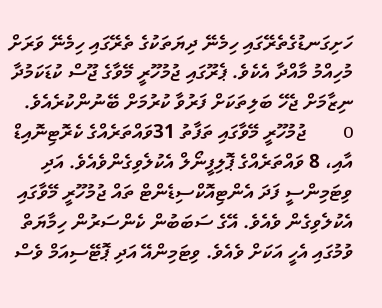ހަށިގަނޑުގެތެރޭގައި ހިމެނޭ ދިޔަތަކުގެ ތެރޭގައި ހިމެނޭ ވަރަށް މުހިއްމު މާއްދާ އެކެވެ. ޕެރޫގައި ޖުމުހޫރީ މޭވާގެ ޖޫސް ކުޑަކަމުދާ ނިޒާމަށް ޖެހޭ ބަލިތަކަށް ފަރުވާ ކުރުމަށް ބޭނުންކުރެއެވެ.
o       ޖުމުހޫރީ މޭވާގައި ތަފާތު 31ވައްތަރެއްގެ ކެރޮޓިނޮއިޑް އާއި، 8 ވައްތަރެއްގެ ޕޮލިފީނޯލް އެކުލެވިގެންވެއެވެ. އަދި ވިޓަމިންސީ ފަދަ އެންޓިއޮކްސިޑެންޓް ތައް ޖުމުހޫރީ މޭވާގައި އެކުލެވިގެން ވެއެވެ. އޭގެ ސަބަބުން ކެންސަރުން ހިމާޔަތް ވުމުގައި އެހީ އަކަށް ވެއެވެ. ވިޓަމިންއޭ އަދި ޕޮޓޭސިއަމް ވެސް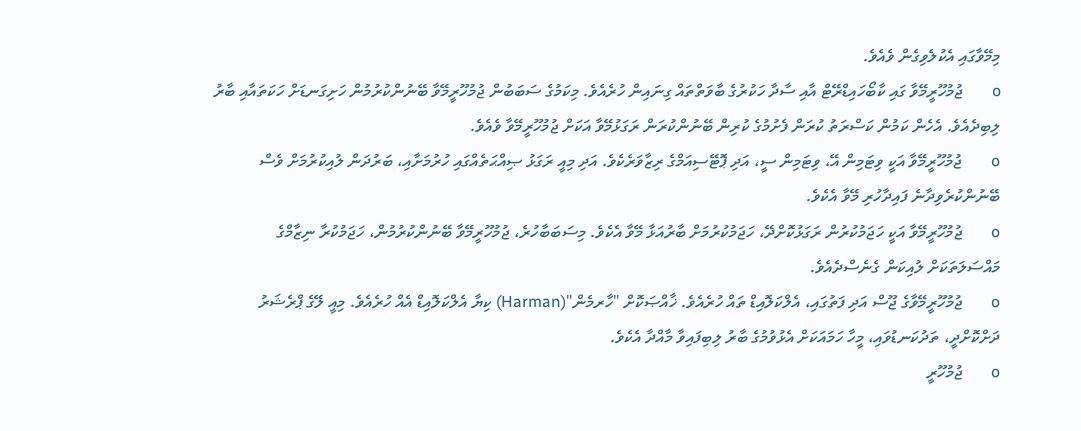މިމޭވާގައި އެކުލެވިގެން ވެއެވެ.
o       ޖުމުހޫރީމޭވާ ގައި ކާބޯހައިޑްރޭޓް އާއި ސާދާ ހަކުރުގެ ބާވަތްތައް ގިނައިން ހުރެއެވެ. މިކަމުގެ ސަބަބުން ޖުމުހޫރީމޭވާ ބޭނުންކުރުމުން ހަށިގަނޑަށް ހަކަތައާއި ބާރު ލިބިދެއެވެ. އެހެން ކަމުން ކަސްރަތު ކުރަން ފެށުމުގެ ކުރިން ބޭނުންކުރަން ރަގަޅުމޭވާ އަކަށް ޖުމުހޫރީމޭވާ ވެއެވެ.
o       ޖުމުހޫރީމޭވާ އަކީ ވިޓަމިން އޭ، ވިޓަމިން ސީ، އަދި ޕޮޓޭސިއަމްގެ ރިޒާވަރެކެވެ. އަދި މިއީ ރަގަޅު ޞިއްޙަތެއްގައި ހުރުމަށާއި، ބަރުދަން ލުއިކުރުމަށް ވެސް ބޭނުންކުރެވިދާނެ ފައިދާހުރި މޭވާ އެކެވެ.
o       ޖުމުހޫރީމޭވާ އަކީ ހަޖަމުކުރުން ރަގަޅުކޮށްދޭ، ހަޖަމުކުރުމަށް ބާރުއަޅާ މޭވާ އެކެވެ. މިސަބަބާހުރެ، ޖުމުހޫރީމޭވާ ބޭނުންކުރުމުން، ހަޖަމުކުރާ ނިޒާމްގެ މައްސަލަތަކަށް ލުއިކަން ގެނެސްދެއެވެ.
o       ޖުމުހޫރީމޭވާގެ ޖޫސް އަދި ފަތުގައި، އެލްކަލޮއިޑް ތައް ހުރެއެވެ. ޚާއްޞަކޮށް "ހާރމެން"(Harman) ކިޔާ އެލްކަލޮއިޑް އެއް ހުރެއެވެ. މިއީ ލޭގެ ޕްރެޝަރު ދަށްކޮށްދީ، ތަދުކަނޑުވައި، މީހާ ހަމައަކަށް އެޅުވުމުގެ ބާރު ލިބިފައިވާ މާއްދާ އެކެވެ.
o       ޖުމުހޫރީ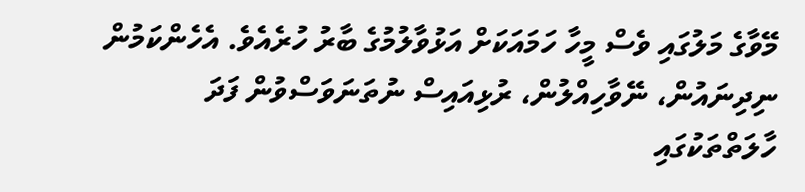މޭވާގެ މަލުގައި ވެސް މީހާ ހަމައަކަށް އަޅުވާލުމުގެ ބާރު ހުރެއެވެ. އެހެންކަމުން ނިދިނައުން، ނޭވާހިއްލުން، ރުޅިއައިސް ނުތަނަވަސްވުން ފަދަ ހާލަތްތަކުގައި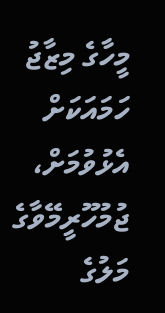މީހާގެ މިޒާޖު ހަމައަކަށް އެޅުވުމަށް، ޖުމުހޫރީމޭވާގެ މަލުގެ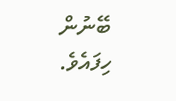ބޭނުން ހިފައެވެ.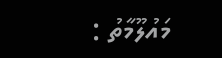މައުލޫމާތު :